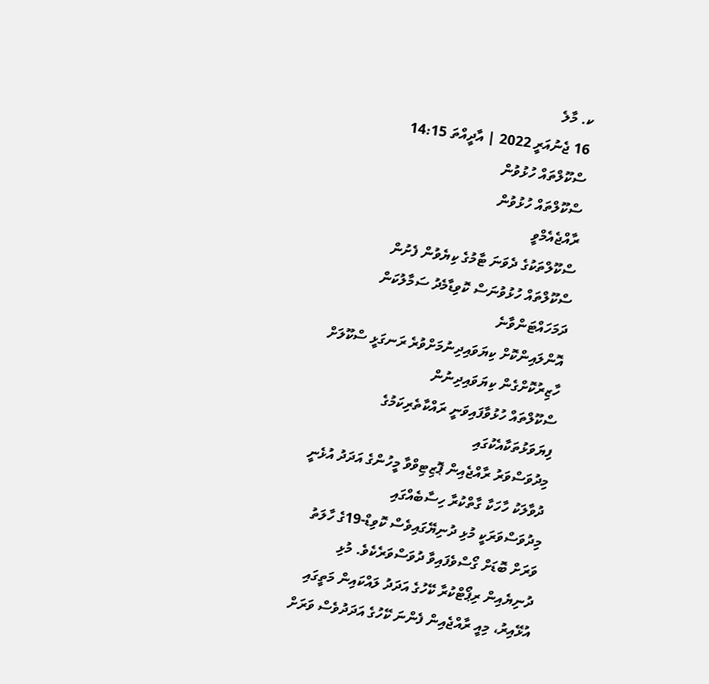ކ. މާލެ
16 ޖެނުއަރީ 2022 | އާދީއްތަ 14:15
ސްކޫލްތައް ހުޅުވުން
ސްކޫލްތައް ހުޅުވުން
ރާއްޖެއެމްވީ
ސްކޫލްތަކުގެ ދެވަނަ ޓާމުގެ ކިޔެވުން ފެށުން
ސްކޫލްތައް ހުޅުވުނަސް ކޮވިޑާމެދު ސަމާލުކަން ދަމަހައްޓަންވާނެ
އޮންލައިންކޮށް ކިޔަވައިދިނުމަށްވުރެ ރަނގަޅީ ސްކޫލަށް ހާޒިރުކޮށްގެން ކިޔަވައިދިނުން
ސްކޫލްތައް ހުޅުވާފައިވަނީ ރައްކާތެރިކަމުގެ ފިޔަވަޅުތަކާއެކުގައި
މިދުވަސްވަރު ރާއްޖެއިން ޕޮޒިޓިވްވާ މީހުންގެ އަދަދު އުޅެނީ ދުވާލަކު ހާހަކާ ގާތްކުރާ ހިސާބެއްގައި
މިދުވަސްވަރަކީ މުޅި ދުނިޔޭގައިވެސް ކޮވިޑް-19ގެ ހާލަތު ވަރަށް ބޮޑަށް ގޯސްވެފައިވާ ދުވަސްވަރެކެވެ. މުޅި ދުނިޔެއިން ރިޕޯޓްކުރާ ކޭހުގެ އަދަދު ލައްކައިން މަތީގައި އުޅޭއިރު، މިއީ ރާއްޖެއިން ފެންނަ ކޭހުގެ އަދަދުވެސް ވަރަށް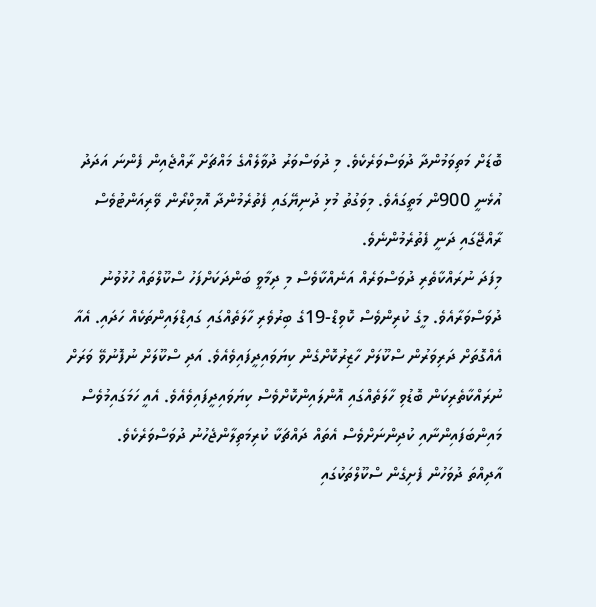ބޮޑަށް މަތިވަމުންދާ ދުވަސްވަރެކެވެ. މި ދުވަސްވަރު ދުވާލެއްގެ މައްޗަށް ރާއްޖެއިން ފެންނަ އަދަދު އުޅެނީ 900ން މަތީގައެވެ. މިވަގުތު މުޅި ދުނިޔޭގައި ފެތުރެމުންދާ އޮމިކްރޯން ވޭރިއަންޓުވެސް ރާއްޖޭގައި ދަނީ ފެތުރެމުންނެވެ.
މިފަދަ ނުރައްކާތެރި ދުވަސްވަރެއް އަނެއްކާވެސް މި ދިމާވީ ބަންދަކަށްފަހު ސްކޫލްތައް ހުޅުވުނު ދުވަސްވަރާއެވެ. މީގެ ކުރިންވެސް ކޮވިޑް-19ގެ ބިރުވެރި ހާލަތެއްގައި ގައިޑްލައިންތަކެއް ހަދައި. އެއާ އެއްގޮތަށް ދަރިވަރުން ސްކޫލަށް ހާޒިރުކޮށްގެން ކިޔަވައިދީފައިވެއެވެ. އަދި ސްކޫލަށް ނުފޮނުވޭ ވަރަށް ނުރައްކާތެރިކަން ބޮޑުވި ހާލަތެއްގައި އޮންލައިންކޮށްވެސް ކިޔަވައިދީފައިވެއެވެ. އެއީ ހަމަގައިމުވެސް މައިންބަފައިންނާއި ކުދިންނަށްވެސް އެތައް ދައްޗަކާ ކުރިމަތިލާންޖެހުނު ދުވަސްވަރެކެވެ.
އާދިއްތަ ދުވަހުން ފެށިގެން ސްކޫލްތަކުގައި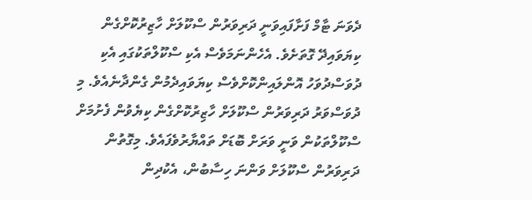ދެވަނަ ޓާމް ފަށާފައިވަނީ ދަރިވަރުން ސްކޫލަށް ހާޒިރުކޮށްގެން ކިޔަވައިދޭ ގޮތަށެވެ. އެހެންނަމަވެސް އެކި ސްކޫލްތަކުގައި އެކި ދުވަސްދުވަހު އޮންލައިންކޮށްވެސް ކިޔަވައިދެމުން ގެންދާނެއެވެ. މި ދުވަސްވަރު ދަރިވަރުން ސްކޫލަށް ހާޒިރުކޮށްގެން ކިޔެވުން ފެށުމަށް ސްކޫލްތަކުން ވަނީ ވަރަށް ބޮޑަށް ތައްޔާރުވެފައެވެ. މިގޮތުން ދަރިވަރުން ސްކޫލަށް ވަންނަ ހިސާބުން، އެކުދިން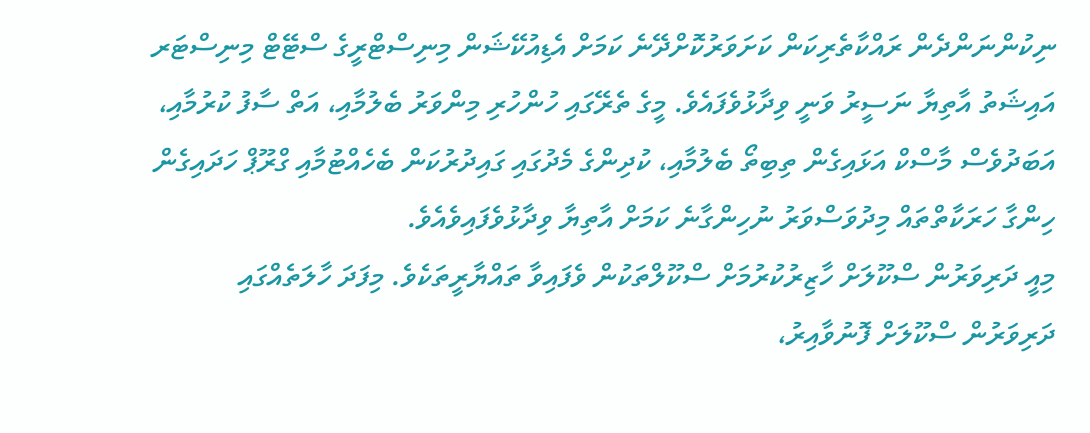ނިކުންނަންދެން ރައްކާތެރިކަން ކަށަވަރުކޮށްދޭނެ ކަމަށް އެޑިއުކޭޝަން މިނިސްޓްރީގެ ސްޓޭޓް މިނިސްޓަރ އައިޝަތު އާތިޔާ ނަސީރު ވަނީ ވިދާޅުވެފައެވެ. މީގެ ތެރޭގައި ހުންހުރި މިންވަރު ބެލުމާއި، އަތް ސާފު ކުރުމާއި، އަބަދުވެސް މާސްކް އަޅައިގެން ތިބިތޯ ބެލުމާއި، ކުދިންގެ މެދުގައި ގައިދުރުކަން ބެހެއްޓުމާއި ގްރޫޕް ހަދައިގެން ހިންގާ ހަރަކާތްތައް މިދުވަސްވަރު ނުހިންގާނެ ކަމަށް އާތިޔާ ވިދާޅުވެފައިވެއެވެ.
މިއީ ދަރިވަރުން ސްކޫލަށް ހާޒިރުކުރުމަށް ސްކޫލްތަކުން ވެފައިވާ ތައްޔާރީތަކެވެ. މިފަދަ ހާލަތެއްގައި ދަރިވަރުން ސްކޫލަށް ފޮނުވާއިރު،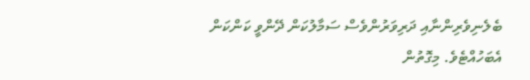ބެލެނިވެރިންނާއި ދަރިވަރުންވެސް ސަމާލުކަން ދޭންވީ ކަންކަން އެބަހުއްޓެވެ. މިގޮތުން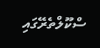ސްކޫލްތެރޭގައި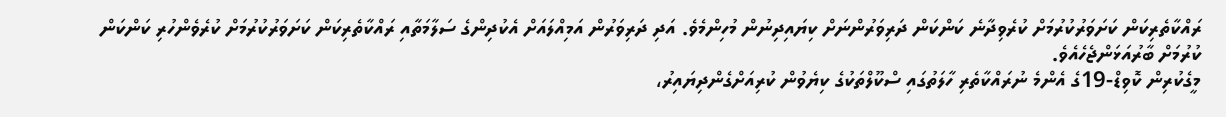ރައްކާތެރިކަން ކަށަވަރުކުރުމަށް ކުރެވިދާނެ ކަންކަން ދަރިވަރުންނަށް ކިޔައިދިނުން މުހިންމެވެ. އަދި ދަރިވަރުން އަމިއްލައަށް އެކުދިންގެ ސަލާމަތާއި ރައްކާތެރިކަން ކަށަވަރުކުރުމަށް ކުރެވެންހުރި ކަންކަން ކުރުމަށް ބާރުއަޅަންޖެހެއެވެ.
މީގެކުރިން ކޮވިޑް-19ގެ އެންމެ ނުރައްކާތެރި ހާލަތުގައި ސްކޫލްތަކުގެ ކިޔެވުން ކުރިއަށްގެންދިޔައިރު،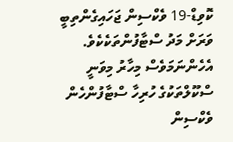ކޮވިޑް-19 ވެކްސިން ޖަހައިގެންތިބީ ވަރަށް މަދު ސްޓާފުންތަކެކެވެ. އެހެންނަމަވެސް މިހާރު މިވަނީ ސްކޫލްތަކުގެ ހުރިހާ ސްޓާފުންހެން ވެކްސިން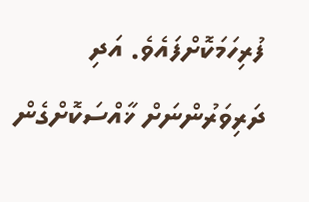ފުރިހަމަކޮށްފައެވެ. އަދި ދަރިވަރުންނަށް ޚާއްސަކޮށްގެން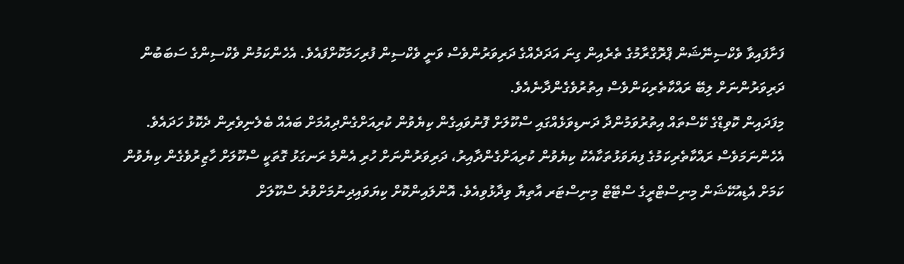ފަށާފައިވާ ވެކްސިނޭޝަން ޕްރޮގްރާމުގެ ތެރެއިން ގިނަ އަދަދެއްގެ ދަރިވަރުންވެސް ވަނީ ވެކްސިން ފުރިހަމަކޮށްފައެވެ. އެހެންކަމުން ވެކްސިންގެ ސަބަބުން ދަރިވަރުންނަށް ލިބޭ ރައްކާތެރިކަންވެސް އިތުރުވެގެންދާނެއެވެ.
މިފަދައިން ކޮވިޑްގެ ކޭސްތައް އިތުރުވަމުންދާ ދަނޑިވަޅެއްގައި ސްކޫލަށް ފޮނުވައިގެން ކިޔެވުން ކުރިއަށްގެންދިއުމަށް ބައެއް ބެލެނިވެރިން ދެކޮޅު ހަދައެވެ. އެހެންނަމަވެސް ރައްކާތެރިކަމުގެ ފިޔަވަޅުތަކާއެކު ކިޔެވުން ކުރިއަށްގެންދާއިރު، ދަރިވަރުންނަށް ހުރި އެންމެ ރަނގަޅު ގޮތަކީ ސްކޫލަށް ހާޒިރުވެގެން ކިޔެވުން ކަމަށް އެޑިއުކޭޝަން މިނިސްޓްރީގެ ސްޓޭޓް މިނިސްޓަރ އާތިޔާ ވިދާޅުވިއެވެ. އޮންލައިންކޮށް ކިޔަވައިދިނުމަށްވުރެ ސްކޫލަށް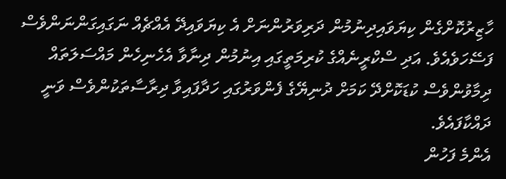ހާޒިރުކޮށްގެން ކިޔަވައިދިނުމުން ދަރިވަރުންނަށް އެ ކިޔަވައިދޭ އެއްޗެއް ނަގައިގަންނަންވެސް ފަސޭހަވެއެވެ. އަދި ސްކްރީނެއްގެ ކުރިމަތީގައި އިނުމުން ދިނާވާ އެހެނިހެން މައްސަލަތައް ދިމާވުންވެސް ކުޑަކޮށްދޭ ކަމަށް ދުނިޔޭގެ ފެންވަރުގައި ހަދާފައިވާ ދިރާސާތަކުންވެސް ވަނީ ދައްކާފައެވެ.
އެންމެ ފަހުން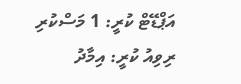އަޕްޑޭޓް ކުރީ: 1 މަސްކުރި
ރިވިއު ކުރީ: އިމާދު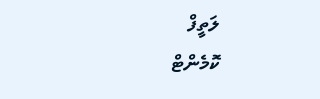ލަތީފް
ކޮމެންޓް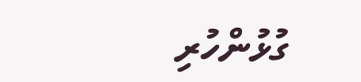ގުޅުންހުރި